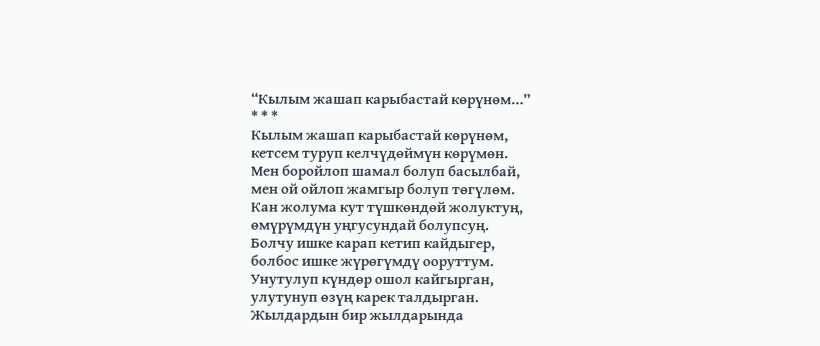“Кылым жашап карыбастай көрүнөм…”
* * *
Кылым жашап карыбастай көрүнөм,
кетсем туруп келчүдөймүн көрүмөн.
Мен боройлоп шамал болуп басылбай,
мен ой ойлоп жамгыр болуп төгүлөм.
Кан жолума кут түшкөндөй жолуктуң,
өмүрүмдүн уңгусундай болупсуң.
Болчу ишке карап кетип кайдыгер,
болбос ишке жүрөгүмдү ооруттум.
Унутулуп күндөр ошол кайгырган,
улутунуп өзүң карек талдырган.
Жылдардын бир жылдарында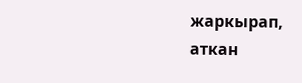жаркырап,
аткан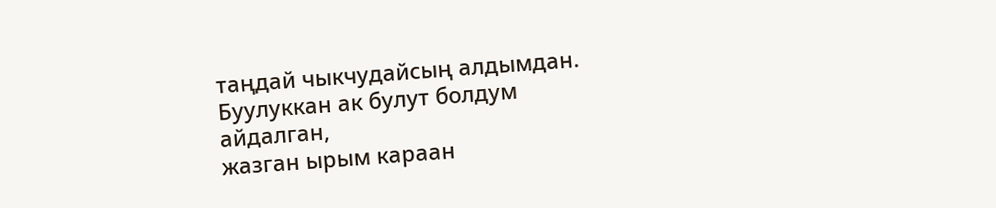таңдай чыкчудайсың алдымдан.
Буулуккан ак булут болдум айдалган,
жазган ырым караан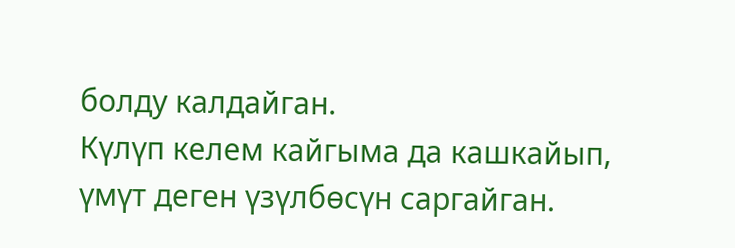болду калдайган.
Күлүп келем кайгыма да кашкайып,
үмүт деген үзүлбөсүн саргайган.